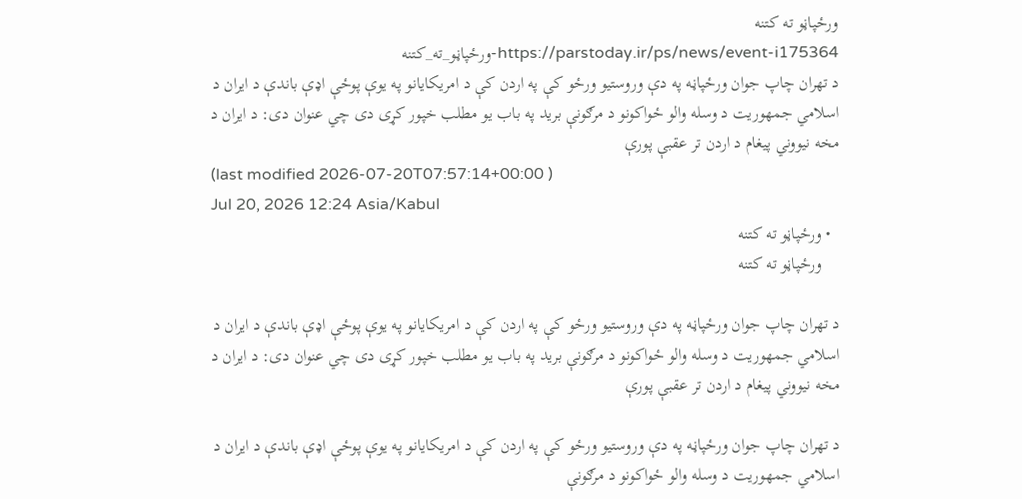ورځپاڼو ته کتنه
https://parstoday.ir/ps/news/event-i175364-ورځپاڼو_ته_کتنه
د تهران چاپ جوان ورځپاڼه په دې وروستیو ورځو کې په اردن کې د امریکایانو په یوې پوځې اډې باندې د ایران د اسلامي جمهوریت د وسله والو ځواکونو د مرګونې برید په باب یو مطلب خپور کړی دی چي عنوان دی: د ایران د مخه نیووني پیغام د اردن تر عقبې پورې
(last modified 2026-07-20T07:57:14+00:00 )
Jul 20, 2026 12:24 Asia/Kabul
  • ورځپاڼو ته کتنه
    ورځپاڼو ته کتنه

د تهران چاپ جوان ورځپاڼه په دې وروستیو ورځو کې په اردن کې د امریکایانو په یوې پوځې اډې باندې د ایران د اسلامي جمهوریت د وسله والو ځواکونو د مرګونې برید په باب یو مطلب خپور کړی دی چي عنوان دی: د ایران د مخه نیووني پیغام د اردن تر عقبې پورې

د تهران چاپ جوان ورځپاڼه په دې وروستیو ورځو کې په اردن کې د امریکایانو په یوې پوځې اډې باندې د ایران د اسلامي جمهوریت د وسله والو ځواکونو د مرګونې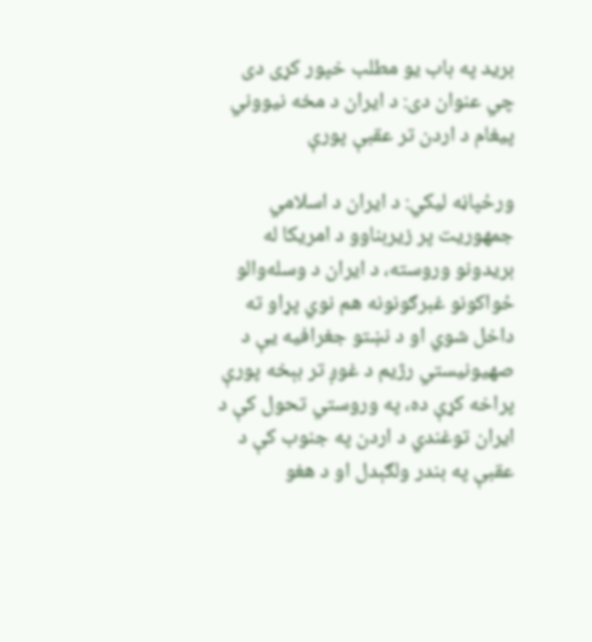برید په باب یو مطلب خپور کړی دی چي عنوان دی: د ایران د مخه نیووني پیغام د اردن تر عقبې پورې

ورځپاڼه لیکي: د ایران د اسلامي جمهوریت پر زیربناوو د امریکا له بریدونو وروسته، د ایران د وسله‌والو ځواکونو غبرګونونه هم نوي پړاو ته داخل شوي او د نښتو جغرافیه یې د صهیونیستي رژیم د غوږ تر بېخه پورې پراخه کړې ده، په وروستي تحول کې د ایران توغندي د اردن په جنوب کې د عقبې په بندر ولګېدل او د هغو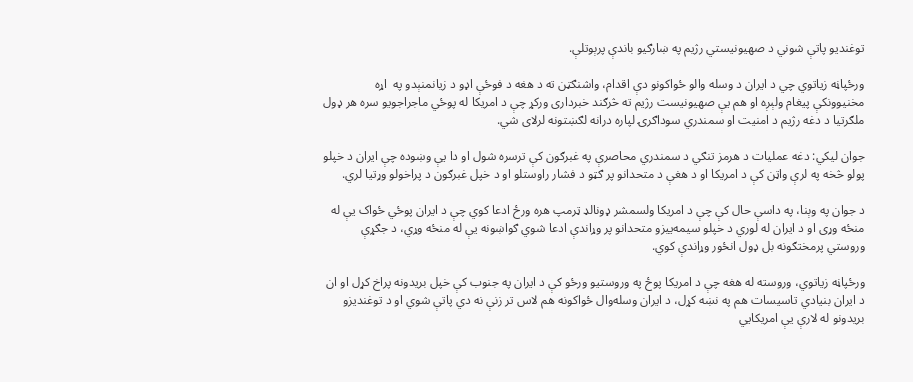توغندیو پاتې شوني د صهیونیستي رژیم په ښارګیو باندې پرېوتلې.

ورځپاڼه زیاتوي چي د ایران د وسله والو ځواکونو دې اقدام، واشنګټن ته د هغه د فوځې اډو د زیانمنېدو په  اړه مخنیوونکې پیغام ولېږه او هم یې صهیونیست رژیم ته څرګند خبرداری ورکړ چې د امریکا له پوځي ماجراجویو سره هر ډول ملګرتیا د دغه رژیم د امنیت او سمندري سوداګرۍ لپاره درانه لګښتونه لرلای شي.

جوان لیکي: دغه عملیات د هرمز تنګي د سمندري محاصرې په غبرګون کې ترسره شول او دا یې وښوده چې ایران د خپلو پولو څخه په لرې واټن کې د امریکا او د هغې د متحدانو پر ګټو د فشار راوستلو او د خپل غبرګون د پراخولو وړتیا لري.

د جوان په وېنا، په داسې حال کې چې د امریکا ولسمشر ډونالډ ټرمپ هره ورځ ادعا کوي چې د ایران پوځي ځواک یې له منځه وړی او د ایران له لوري د خپلو سیمه‌ییزو متحدانو پر وړاندې ادعا شوي ګواښونه یې له منځه وړي، د جګړې وروستي پرمختګونه بل ډول انځور وړاندې کوي.

ورځپاڼه زیاتوي، وروسته له هغه چې د امریکا پوځ په وروستیو ورځو کې د ایران په جنوب کې خپل بریدونه پراخ کړل او ان د ایران بنیادي تاسیسات هم په نښه کړل، د ایران وسله‌وال ځواکونه هم لاس تر زنې نه دي پاتې شوي او د توغندیزو بریدونو له لارې یې امریکایي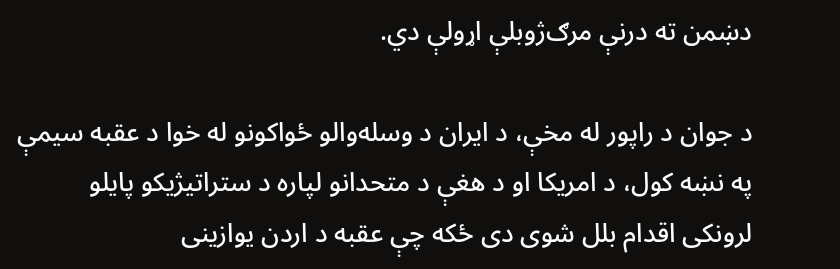دښمن ته درنې مرګ‌ژوبلې اړولې دي.

د جوان د راپور له مخې، د ایران د وسله‌والو ځواکونو له خوا د عقبه سیمې په نښه کول، د امریکا او د هغې د متحدانو لپاره د ستراتیژیکو پایلو لرونکی اقدام بلل شوی دی ځکه چې عقبه د اردن یوازینی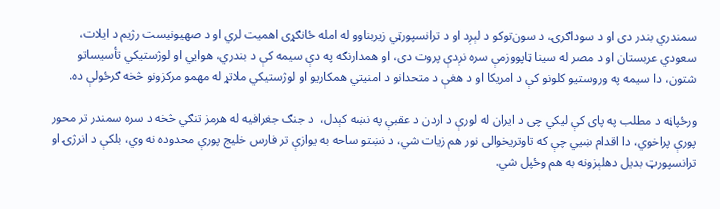سمندري بندر دی او د سوداګرۍ، د سون‌توکو د لېږد او د ترانسپورټي زیربناوو له امله ځانګړی اهمیت لري او د صهیونیست رژیم د ایلات، سعودي عربستان او د مصر له سینا ټاپووزمې سره نږدې پروت دی، او همدارنګه په دې سیمه کې د بندري، هوايي او لوژستیکي تأسیساتو شتون، دا سیمه په وروستیو کلونو کې د امریکا او د هغې د متحدانو د امنیتي همکاریو او لوژستیکي ملاتړ له مهمو مرکزونو څخه ګرځولې ده.

ورځپاڼه د مطلب په پای کې لیکي چی د ایران له لورې د اردن د عقبې په نښه کېدل،  د جنګ جغرافیه له هرمز تنګي څخه د سره سمندر تر محور پورې پراخوي، دا اقدام ښيي چې که تاوتریخوالی نور هم زیات شي، د نښتو ساحه به یوازې تر فارس خلیج پورې محدوده نه وي، بلکې د انرژۍ او ترانسپورټ بدیل دهلېزونه به هم وځپل شي.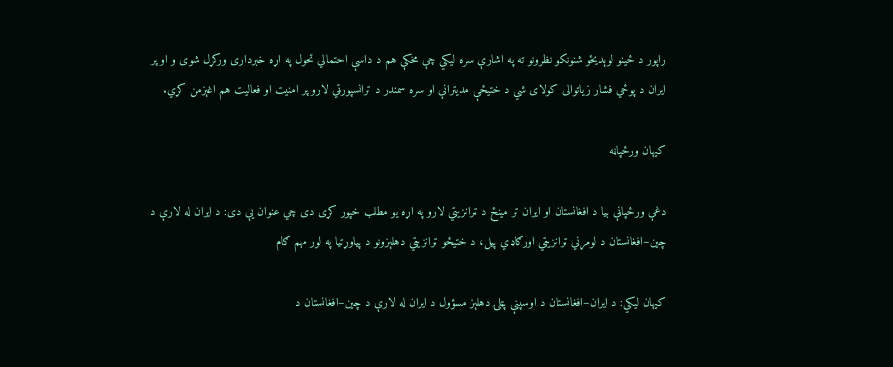راپور د ځینو لوېدیځو شنونکو نظرونو ته په اشارې سره لیکي چې مخکې هم د داسې احتمالي تحول په اړه خبرداری ورکړل شوی و او پر ایران د پوځي فشار زیاتوالی کولای شي د ختیځې مدیترانې او سره سمندر د ترانسپورټي لارو پر امنیت او فعالیت هم اغېزمن کړي.

کیهان ورځپاڼه

دغې ورځپاڼې بیا د افغانستان او ایران تر مینځ د ټرانزیتي لارو په اړه یو مطلب خپور کړی دی چي عنوان یې دی: د ایران له لارې د چین–افغانستان د لومړني ټرانزیټي اورګاډي پیل، د ختیځو ټرانزیټي دهلېزونو د پیاوړتیا په لور مهم ګام

کیهان لیکي: د ایران–افغانستان د اوسپنې پټلۍ دهلېز مسؤول د ایران له لارې د چین–افغانستان د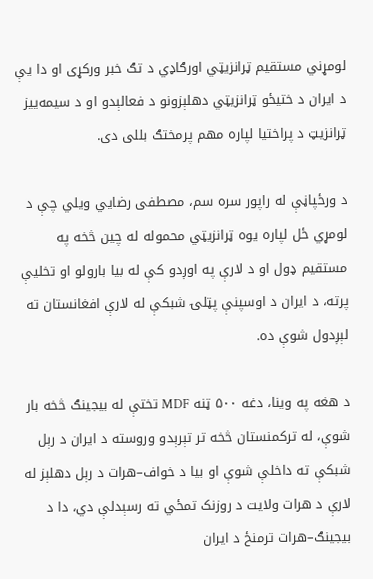لومړني مستقیم ټرانزیټي اورګاډي د تګ خبر ورکړی او دا یې د ایران د ختیځو ټرانزیټي دهلېزونو د فعالېدو او د سیمه‌ییز ټرانزیټ د پراختیا لپاره مهم پرمختګ بللی دی.

د ورځپاڼې له راپور سره سم، مصطفی رضایي ویلي چې د لومړي ځل لپاره یوه ټرانزیټي محموله له چین څخه په مستقیم ډول او د لارې په اوږدو کې له بیا بارولو او تخلیې پرته، د ایران د اوسپنې پټلۍ شبکې له لارې افغانستان ته لېږدول شوې ده.

د هغه په وینا، دغه ۵۰۰ ټنه MDF تختې له بیجینګ څخه بار شوې، له ترکمنستان څخه تر تېرېدو وروسته د ایران د رېل شبکې ته داخلې شوې او بیا د خواف–هرات د رېل دهلېز له لارې د هرات ولایت د روزنک تمځي ته رسېدلې دي، دا د بیجینګ–هرات ترمنځ د ایران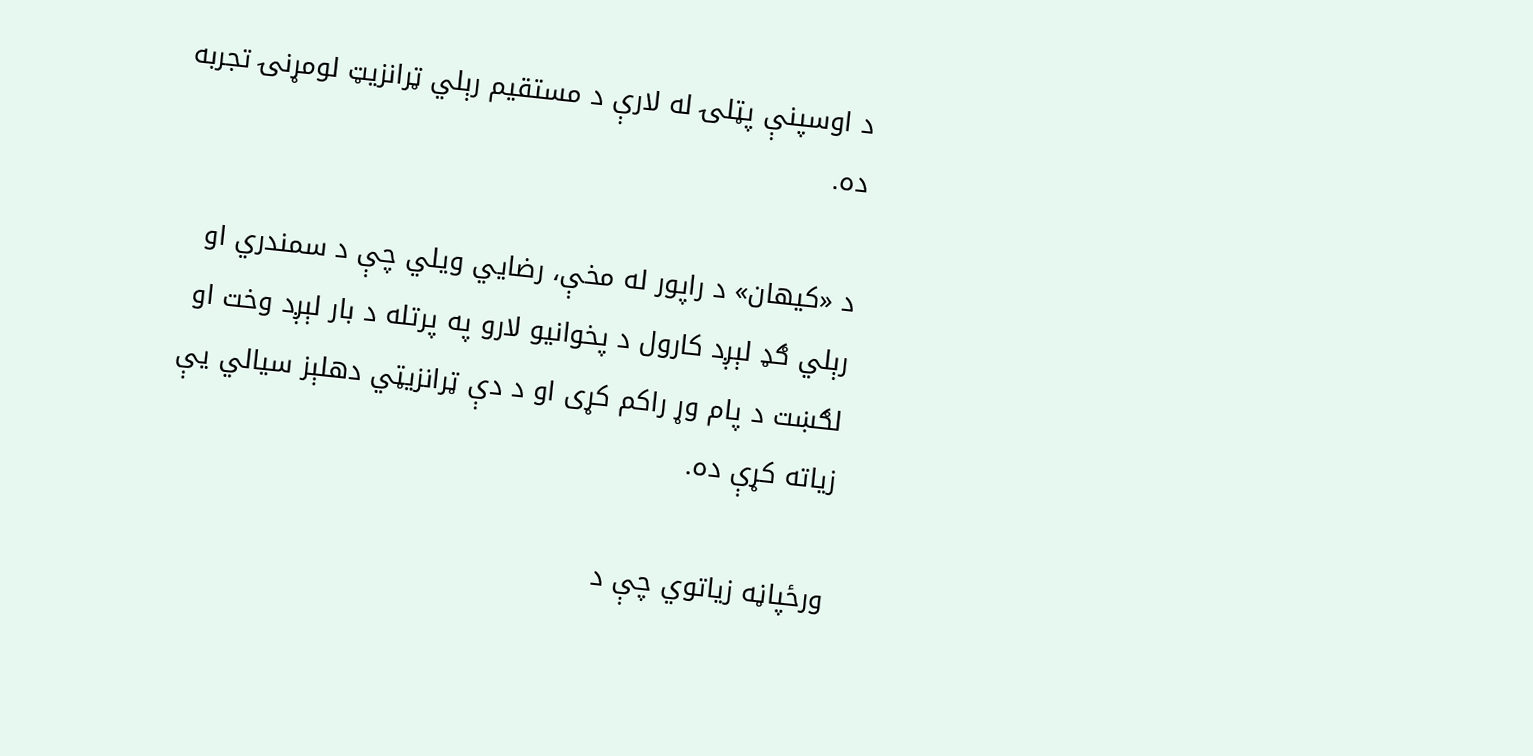د اوسپنې پټلۍ له لارې د مستقیم رېلي ټرانزیټ لومړنۍ تجربه ده.

د «کیهان» د راپور له مخې، رضایي ویلي چې د سمندري او رېلي ګډ لېږد کارول د پخوانیو لارو په پرتله د بار لېږد وخت او لګښت د پام وړ راکم کړی او د دې ټرانزیټي دهلېز سیالي یې زیاته کړې ده.

ورځپاڼه زیاتوي چې د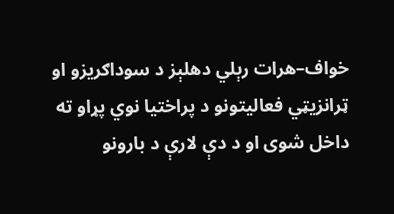خواف–هرات رېلي دهلېز د سوداګریزو او ټرانزیټي فعالیتونو د پراختیا نوي پړاو ته داخل شوی او د دې لارې د بارونو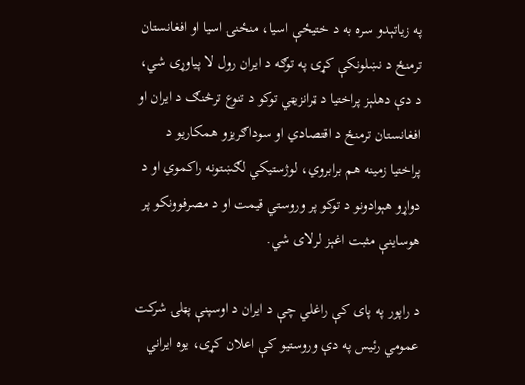په زیاتېدو سره به د ختیځې اسیا، منځنۍ اسیا او افغانستان ترمنځ د نښلونکې کړۍ په توګه د ایران رول لا پیاوړی شي، د دې دهلېز پراختیا د ټرانزیټي توکو د تنوع ترڅنګ د ایران او افغانستان ترمنځ د اقتصادي او سوداګریزو همکاریو د پراختیا زمینه هم برابروي، لوژستیکي لګښتونه راکموي او د دواړو هېوادونو د توکو پر وروستي قیمت او د مصرفوونکو پر هوساینې مثبت اغېز لرلای شي.

د راپور په پای کې راغلي چې د ایران د اوسپنې پټلۍ شرکت عمومي رئیس په دې وروستیو کې اعلان کړی، یوه ایراني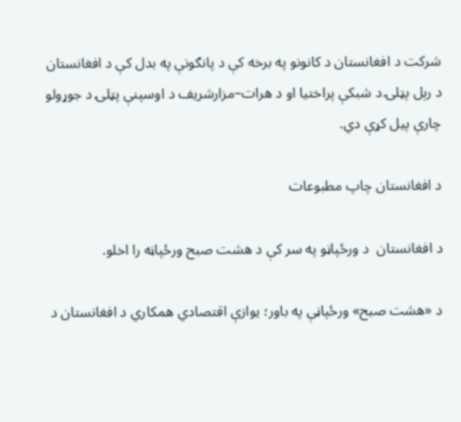شرکت د افغانستان د کانونو په برخه کې د پانګونې په بدل کې د افغانستان د رېل پټلۍ د شبکې پراختیا او د هرات–مزارشریف د اوسپنې پټلۍ د جوړولو چارې پیل کړې دي.

د افغانستان چاپ مطبوعات

د افغانستان  د ورځپاڼو په سر کې د هشت صبح ورځپاڼه را اخلو.

د «هشت صبح» ورځپاڼې په باور؛ یوازې اقتصادي همکاري د افغانستان د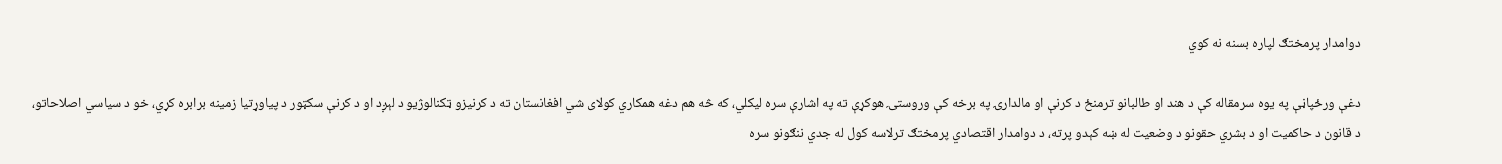دوامدار پرمختګ لپاره بسنه نه کوي

دغې ورځپاڼې په یوه سرمقاله کې د هند او طالبانو ترمنځ د کرنې او مالدارۍ په برخه کې وروستۍ هوکړې ته په اشارې سره لیکلي، که څه هم دغه همکاري کولای شي افغانستان ته د کرنیزو ټکنالوژیو د لېږد او د کرنې سکټور د پیاوړتیا زمینه برابره کړي، خو د سیاسي اصلاحاتو، د قانون د حاکمیت او د بشري حقونو د وضعیت له ښه کېدو پرته، د دوامدار اقتصادي پرمختګ ترلاسه کول له جدي ننګونو سره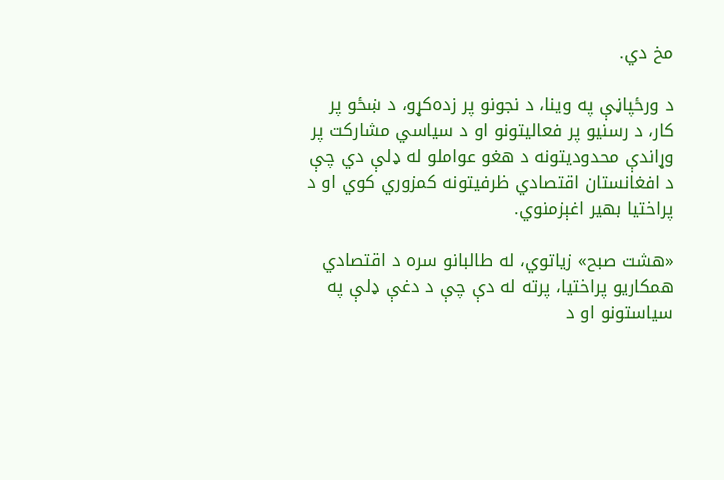مخ دي.

د ورځپاڼې په وینا، د نجونو پر زده‌کړو، د ښځو پر کار، د رسنیو پر فعالیتونو او د سیاسي مشارکت پر وړاندې محدودیتونه د هغو عواملو له ډلې دي چې د افغانستان اقتصادي ظرفیتونه کمزوري کوي او د پراختیا بهیر اغېزمنوي.

«هشت صبح» زیاتوي، له طالبانو سره د اقتصادي همکاریو پراختیا، پرته له دې چې د دغې ډلې په سیاستونو او د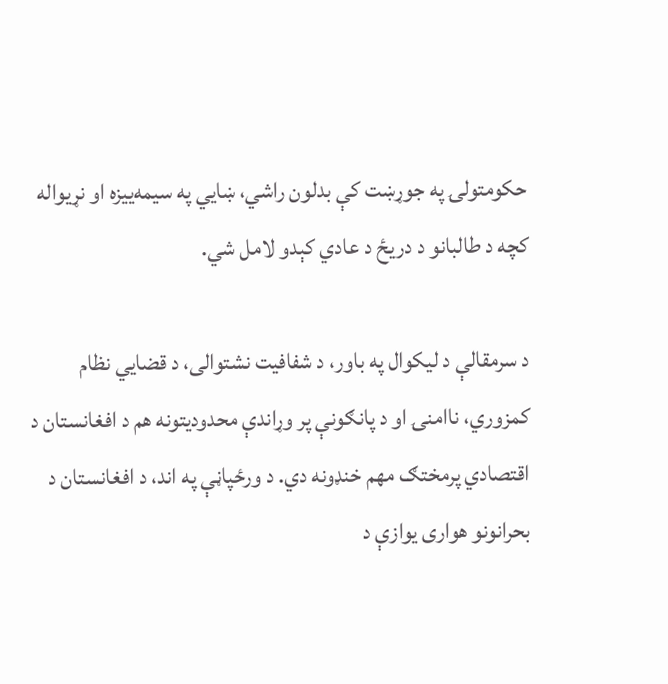حکومتولۍ په جوړښت کې بدلون راشي، ښایي په سیمه‌ییزه او نړیواله کچه د طالبانو د دریځ د عادي کېدو لامل شي.

د سرمقالې د لیکوال په باور، د شفافیت نشتوالی، د قضایي نظام کمزوري، ناامنۍ او د پانګونې پر وړاندې محدودیتونه هم د افغانستان د اقتصادي پرمختګ مهم خنډونه دي. د ورځپاڼې په اند، د افغانستان د بحرانونو هواری یوازې د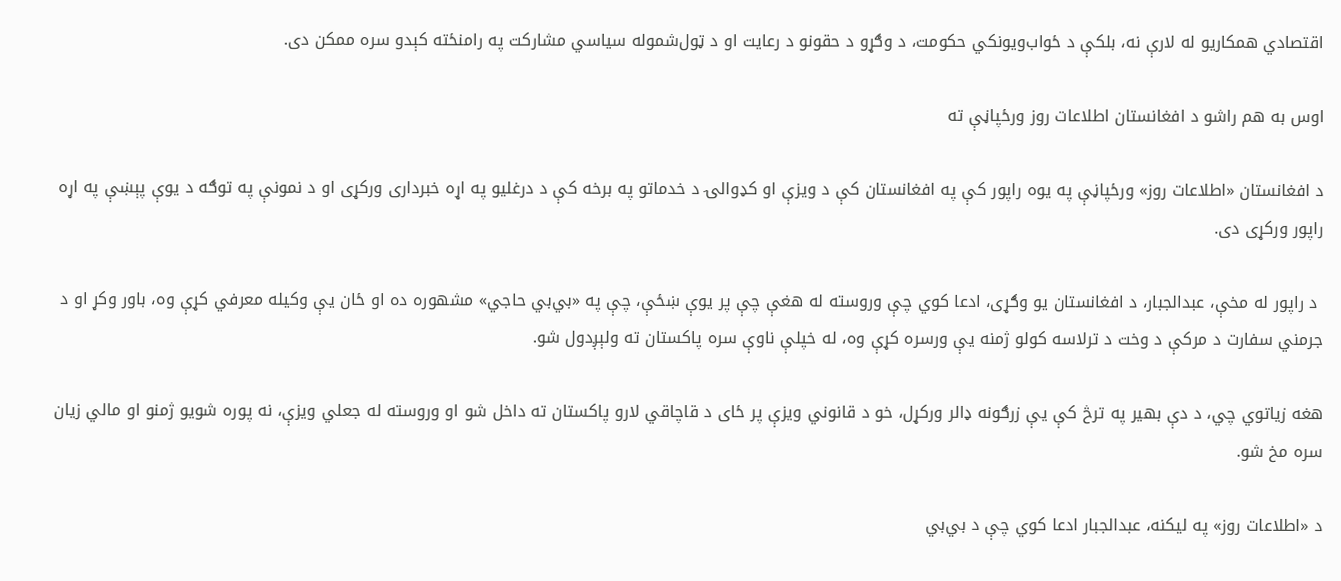اقتصادي همکاریو له لارې نه، بلکې د ځواب‌ویونکي حکومت، د وګړو د حقونو د رعایت او د ټول‌شموله سیاسي مشارکت په رامنځته کېدو سره ممکن دی.

اوس به هم راشو د افغانستان اطلاعات روز ورځپاڼې ته

د افغانستان «اطلاعات روز» ورځپاڼې په یوه راپور کې په افغانستان کې د ویزې او کډوالۍ د خدماتو په برخه کې د درغلیو په اړه خبرداری ورکړی او د نمونې په توګه د یوې پېښې په اړه راپور ورکړی دی.

 د راپور له مخې، عبدالجبار، د افغانستان یو وګړی، ادعا کوي چې وروسته له هغې چې پر یوې ښځې، چې په «بي‌بي حاجي» مشهوره ده او ځان یې وکیله معرفي کړې وه، باور وکړ او د جرمني سفارت د مرکې د وخت د ترلاسه کولو ژمنه یې ورسره کړې وه، له خپلې ناوې سره پاکستان ته ولېږدول شو.

هغه زیاتوي چي، د دې بهیر په ترڅ کې یې زرګونه ډالر ورکړل، خو د قانوني ویزې پر ځای د قاچاقي لارو پاکستان ته داخل شو او وروسته له جعلي ویزې، نه پوره شویو ژمنو او مالي زیان سره مخ شو.

د «اطلاعات روز» په لیکنه، عبدالجبار ادعا کوي چې د بي‌بي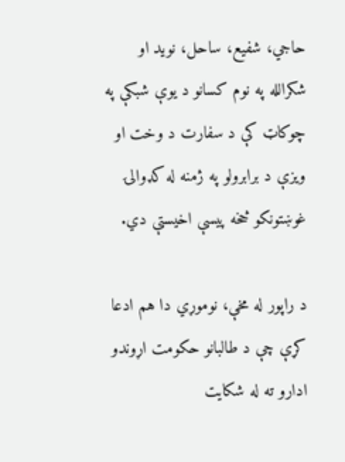حاجي، شفیع، ساحل، نوید او شکرالله په نوم کسانو د یوې شبکې په چوکاټ کې د سفارت د وخت او ویزې د برابرولو په ژمنه له کډوالۍ غوښتونکو څخه پیسې اخیستې دي.

د راپور له مخې، نوموړي دا هم ادعا کړې چې د طالبانو حکومت اړوندو ادارو ته له شکایت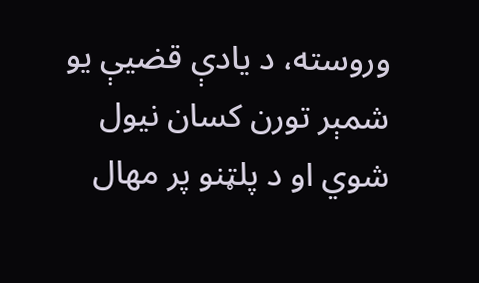وروسته، د یادې قضیې یو شمېر تورن کسان نیول شوي او د پلټنو پر مهال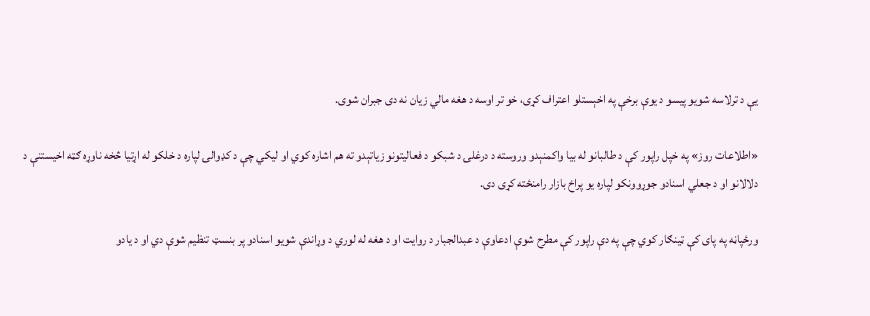یې د ترلاسه شویو پیسو د یوې برخې په اخېستلو اعتراف کړی، خو تر اوسه د هغه مالي زیان نه دی جبران شوی.

«اطلاعات روز» په خپل راپور کې د طالبانو له بیا واکمنېدو وروسته د درغلۍ د شبکو د فعالیتونو زیاتېدو ته هم اشاره کوي او لیکي چې د کډوالۍ لپاره د خلکو له اړتیا څخه ناوړه ګټه اخیستنې د دلالانو او د جعلي اسنادو جوړوونکو لپاره یو پراخ بازار رامنځته کړی دی.

ورځپاڼه په پای کې ټینګار کوي چې په دې راپور کې مطرح شوې ادعاوې د عبدالجبار د روایت او د هغه له لوري د وړاندې شویو اسنادو پر بنسټ تنظیم شوې دي او د یادو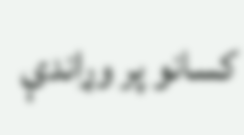کسانو پر وړاندې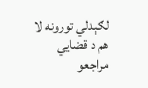لګېدلي تورونه لا هم د قضایي مراجعو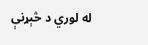له لوري د څېړنې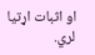او اثبات اړتیا لري.